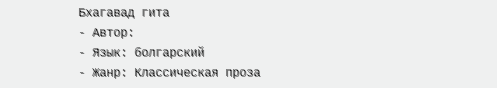Бхагавад гита
- Автор:
- Язык: болгарский
- Жанр: Классическая проза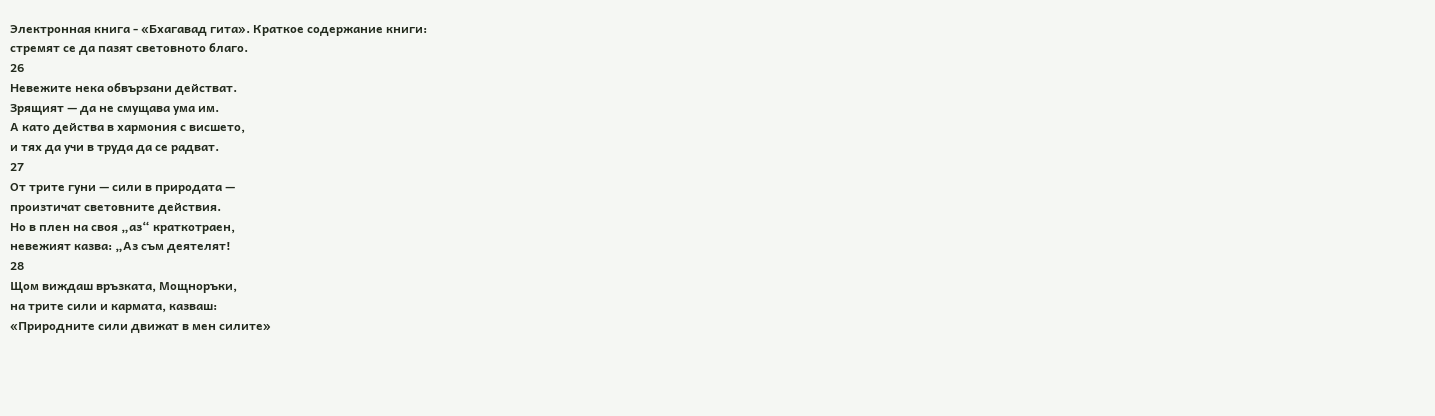Электронная книга - «Бхагавад гита». Краткое содержание книги:
стремят се да пазят световното благо.
26
Невежите нека обвързани действат.
Зрящият — да не смущава ума им.
А като действа в хармония с висшето,
и тях да учи в труда да се радват.
27
От трите гуни — сили в природата —
произтичат световните действия.
Но в плен на своя „аз“ краткотраен,
невежият казва: „Аз съм деятелят!
28
Щом виждаш връзката, Мощноръки,
на трите сили и кармата, казваш:
«Природните сили движат в мен силите»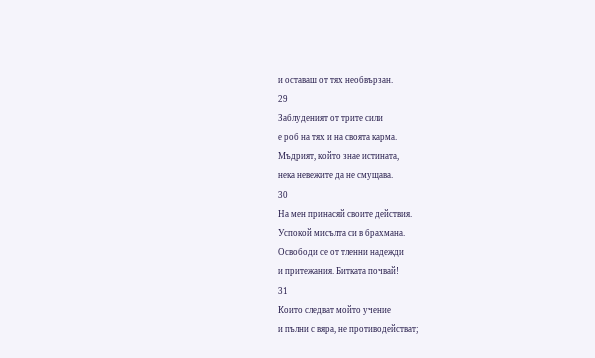и оставаш от тях необвързан.
29
Заблуденият от трите сили
е роб на тях и на своята карма.
Мъдрият, който знае истината,
нека невежите да не смущава.
30
На мен принасяй своите действия.
Успокой мисълта си в брахмана.
Освободи се от тленни надежди
и притежания. Битката почвай!
31
Които следват мойто учение
и пълни с вяра, не противодействат;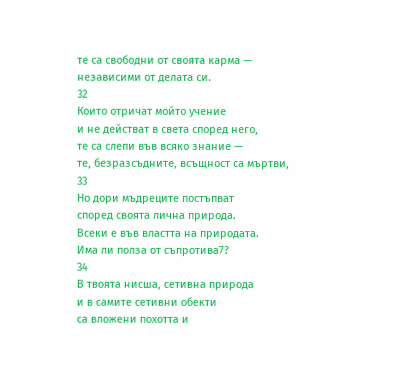те са свободни от своята карма —
независими от делата си.
32
Които отричат мойто учение
и не действат в света според него,
те са слепи във всяко знание —
те, безразсъдните, всъщност са мъртви,
33
Но дори мъдреците постъпват
според своята лична природа.
Всеки е във властта на природата.
Има ли полза от съпротива7?
34
В твоята нисша, сетивна природа
и в самите сетивни обекти
са вложени похотта и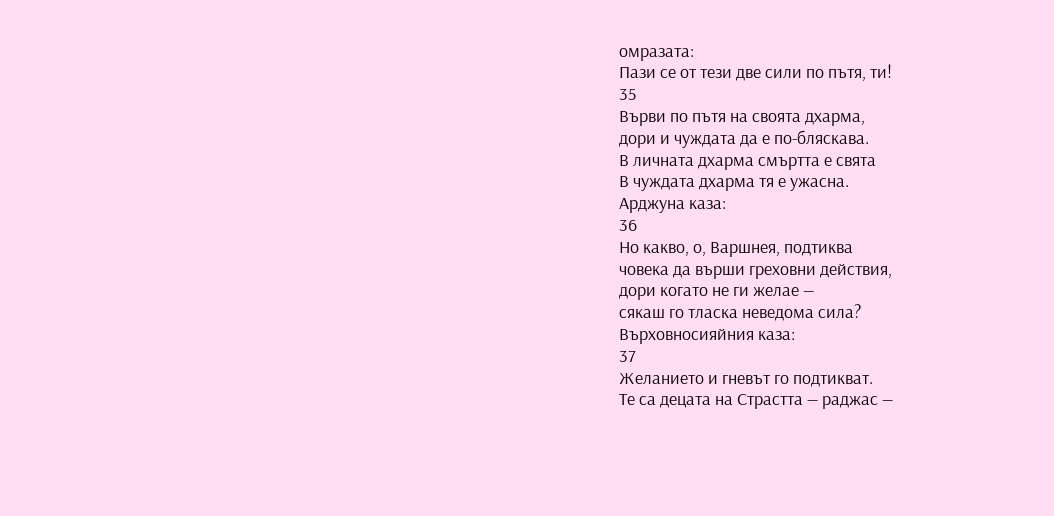омразата:
Пази се от тези две сили по пътя, ти!
35
Върви по пътя на своята дхарма,
дори и чуждата да е по-бляскава.
В личната дхарма смъртта е свята
В чуждата дхарма тя е ужасна.
Арджуна каза:
36
Но какво, о, Варшнея, подтиква
човека да върши греховни действия,
дори когато не ги желае —
сякаш го тласка неведома сила?
Върховносияйния каза:
37
Желанието и гневът го подтикват.
Те са децата на Страстта — раджас —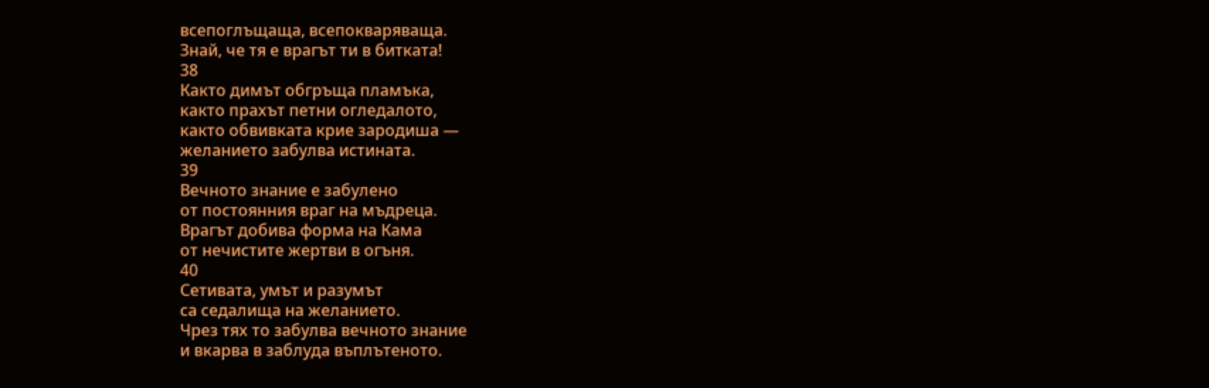всепоглъщаща, всепокваряваща.
Знай, че тя е врагът ти в битката!
38
Както димът обгръща пламъка,
както прахът петни огледалото,
както обвивката крие зародиша —
желанието забулва истината.
39
Вечното знание е забулено
от постоянния враг на мъдреца.
Врагът добива форма на Кама
от нечистите жертви в огъня.
40
Сетивата, умът и разумът
са седалища на желанието.
Чрез тях то забулва вечното знание
и вкарва в заблуда въплътеното.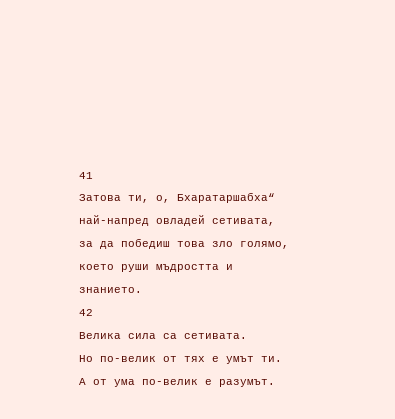41
Затова ти, о, Бхаратаршабха“
най-напред овладей сетивата,
за да победиш това зло голямо,
което руши мъдростта и знанието.
42
Велика сила са сетивата.
Но по-велик от тях е умът ти.
А от ума по-велик е разумът.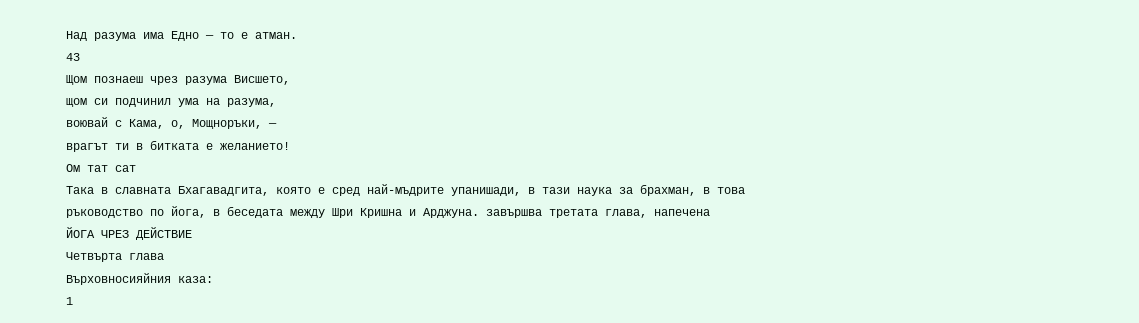Над разума има Едно — то е атман.
43
Щом познаеш чрез разума Висшето,
щом си подчинил ума на разума,
воювай с Кама, о, Мощноръки, —
врагът ти в битката е желанието!
Ом тат сат
Така в славната Бхагавадгита, която е сред най-мъдрите упанишади, в тази наука за брахман, в това ръководство по йога, в беседата между Шри Кришна и Арджуна. завършва третата глава, напечена
ЙОГА ЧРЕЗ ДЕЙСТВИЕ
Четвърта глава
Върховносияйния каза:
1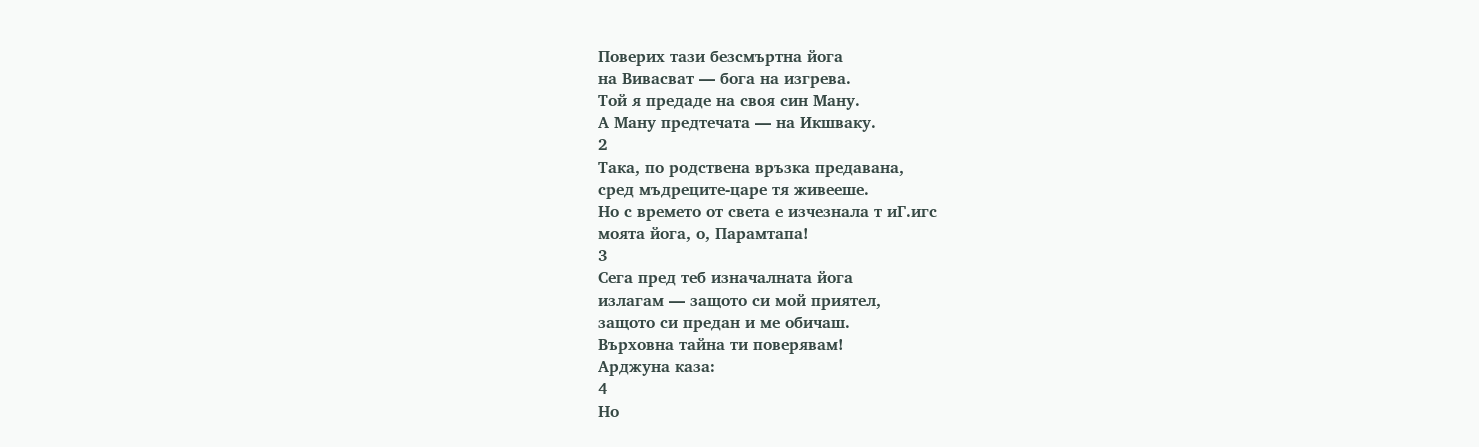Поверих тази безсмъртна йога
на Вивасват — бога на изгрева.
Той я предаде на своя син Ману.
А Ману предтечата — на Икшваку.
2
Така, по родствена връзка предавана,
сред мъдреците-царе тя живееше.
Но с времето от света е изчезнала т иГ.игс
моята йога, о, Парамтапа!
3
Сега пред теб изначалната йога
излагам — защото си мой приятел,
защото си предан и ме обичаш.
Върховна тайна ти поверявам!
Арджуна каза:
4
Но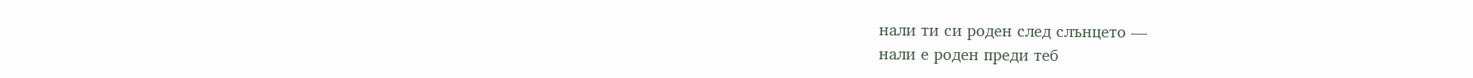нали ти си роден след слънцето —
нали е роден преди теб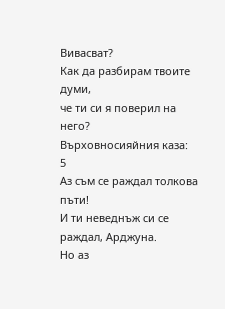Вивасват?
Как да разбирам твоите думи,
че ти си я поверил на него?
Върховносияйния каза:
5
Аз съм се раждал толкова пъти!
И ти неведнъж си се раждал, Арджуна.
Но аз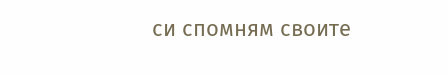си спомням своите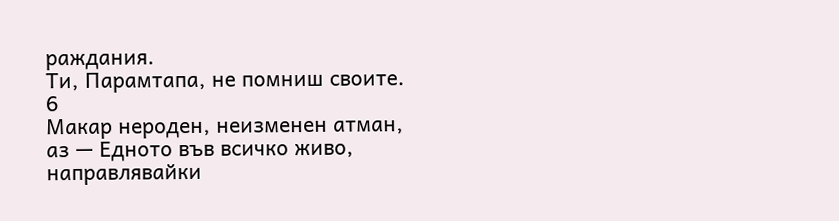раждания.
Ти, Парамтапа, не помниш своите.
6
Макар нероден, неизменен атман,
аз — Едното във всичко живо,
направлявайки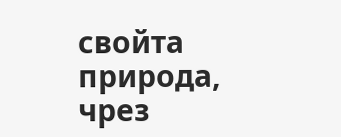свойта природа,
чрез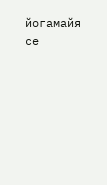йогамайя се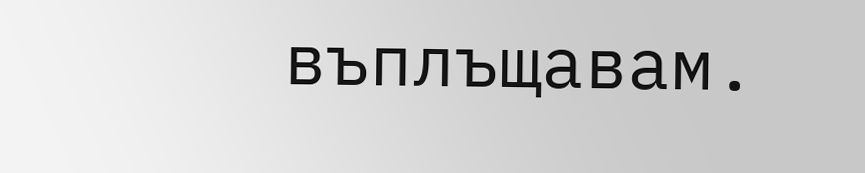въплъщавам.